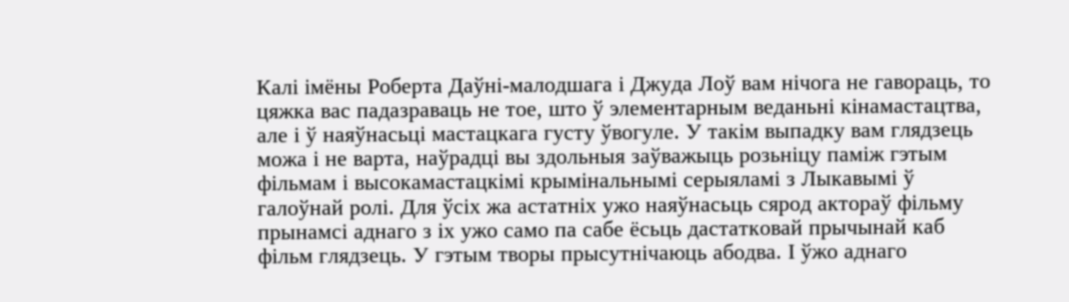Калі імёны Роберта Даўні-малодшага і Джуда Лоў вам нічога не гавораць, то цяжка вас падазраваць не тое, што ў элементарным веданьні кінамастацтва, але і ў наяўнасьці мастацкага густу ўвогуле. У такім выпадку вам глядзець можа і не варта, наўрадці вы здольныя заўважыць розьніцу паміж гэтым фільмам і высокамастацкімі крымінальнымі серыяламі з Лыкавымі ў галоўнай ролі. Для ўсіх жа астатніх ужо наяўнасьць сярод актораў фільму прынамсі аднаго з іх ужо само па сабе ёсьць дастатковай прычынай каб фільм глядзець. У гэтым творы прысутнічаюць абодва. І ўжо аднаго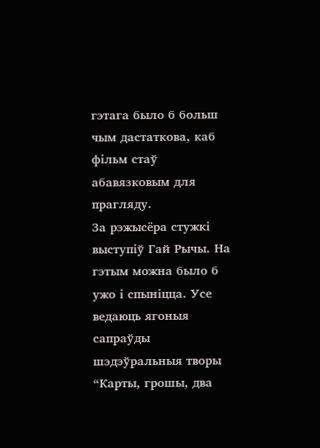гэтага было б больш чым дастаткова, каб фільм стаў абавязковым для прагляду.
За рэжысёра стужкі выступіў Гай Рычы. На гэтым можна было б ужо і спыніцца. Усе ведаюць ягоныя сапраўды шэдэўральныя творы “Карты, грошы, два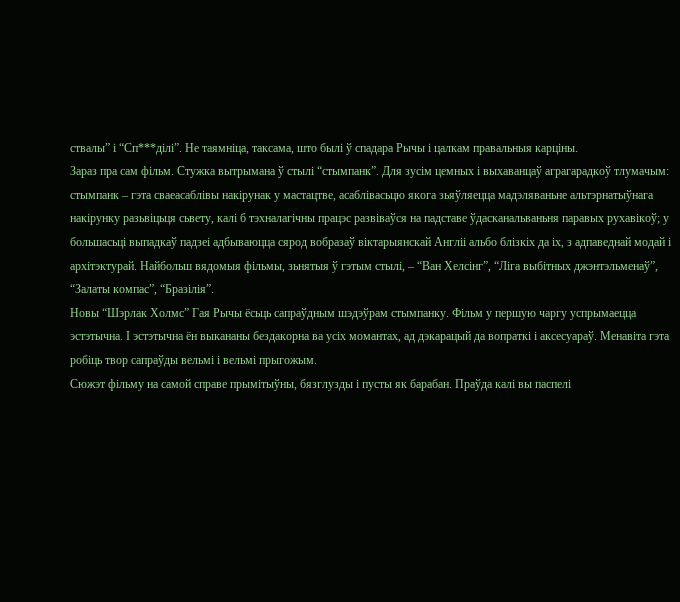ствалы” і “Сп***ділі”. Не таямніца, таксама, што былі ў спадара Рычы і цалкам правальныя карціны.
Зараз пра сам фільм. Стужка вытрымана ў стылі “стымпанк”. Для зусім цемных і выхаванцаў аграгарадкоў тлумачым: стымпанк – гэта сваеасаблівы накірунак у мастацтве, асаблівасьцю якога зьяўляецца мадэляваньне альтэрнатыўнага накірунку разьвіцьця сьвету, калі б тэхналагічны працэс развіваўся на падставе ўдасканальваньня паравых рухавікоў; у большасьці выпадкаў падзеі адбываюцца сярод вобразаў віктарыянскай Англіі альбо блізкіх да іх, з адпаведнай модай і архітэктурай. Найбольш вядомыя фільмы, зьнятыя ў гэтым стылі, – “Ван Хелсінг”, “Ліга выбітных джэнтэльменаў”, “Залаты компас”, “Бразілія”.
Новы “Шэрлак Холмс” Гая Рычы ёсьць сапраўдным шэдэўрам стымпанку. Фільм у першую чаргу успрымаецца эстэтычна. І эстэтычна ён выкананы бездакорна ва усіх момантах, ад дэкарацый да вопраткі і аксесуараў. Менавіта гэта робіць твор сапраўды вельмі і вельмі прыгожым.
Сюжэт фільму на самой справе прымітыўны, бязглузды і пусты як барабан. Праўда калі вы паспелі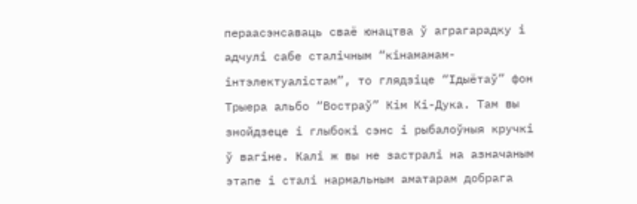пераасэнсаваць сваё юнацтва ў аграгарадку і адчулі сабе сталічным “кінаманам-інтэлектуалістам”, то глядзіце “Ідыётаў” фон Трыера альбо “Востраў” Кім Кі-Дука. Там вы знойдзеце і глыбокі сэнс і рыбалоўныя кручкі ў вагіне. Калі ж вы не застралі на азначаным этапе і сталі нармальным аматарам добрага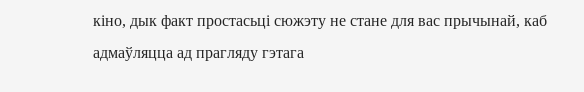кіно, дык факт простасьці сюжэту не стане для вас прычынай, каб адмаўляцца ад прагляду гэтага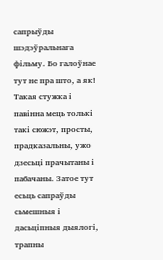сапрыўды шэдэўральнага фільму. Бо галоўнае тут не пра што, а як! Такая стужка і павінна мець толькі такі сюжэт, просты, прадказальны, ужо дзесьці прачытаны і пабачаны. Затое тут есьць сапраўды сьмешныя і дасьціпныя дыялогі, трапны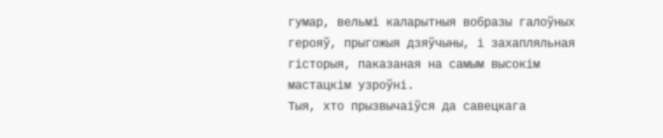гумар, вельмі каларытныя вобразы галоўных герояў, прыгожыя дзяўчыны, і захапляльная гісторыя, паказаная на самым высокім мастацкім узроўні.
Тыя, хто прызвычаіўся да савецкага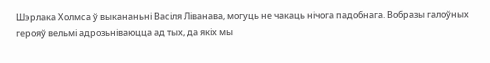Шэрлака Холмса ў выкананьні Васіля Ліванава, могуць не чакаць нічога падобнага. Вобразы галоўных герояў вельмі адрозьніваюцца ад тых, да якіх мы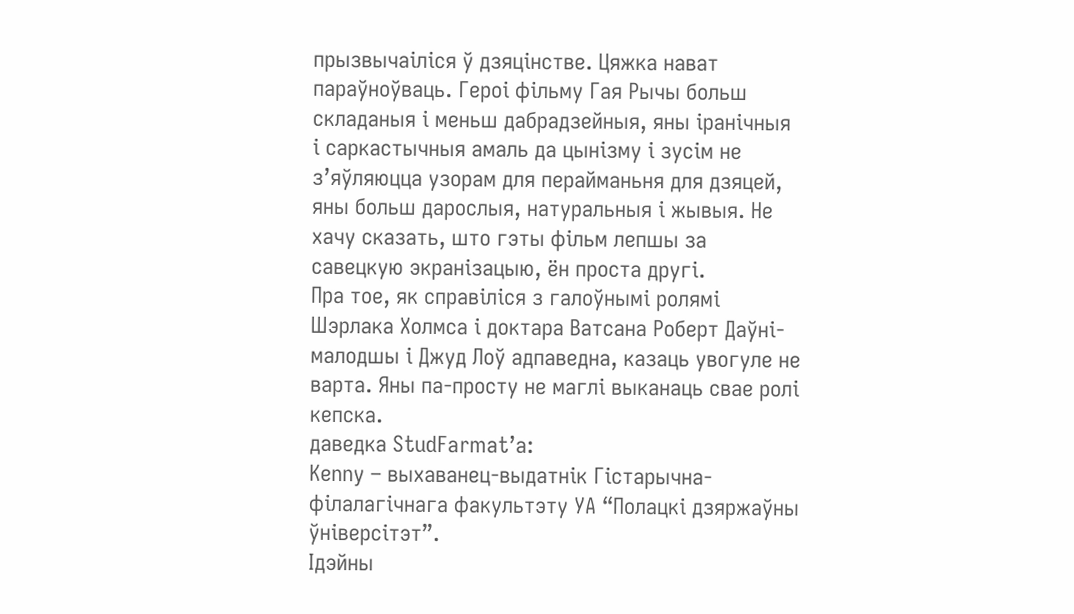прызвычаіліся ў дзяцінстве. Цяжка нават параўноўваць. Героі фільму Гая Рычы больш складаныя і меньш дабрадзейныя, яны іранічныя і саркастычныя амаль да цынізму і зусім не з’яўляюцца узорам для перайманьня для дзяцей, яны больш дарослыя, натуральныя і жывыя. Не хачу сказать, што гэты фільм лепшы за савецкую экранізацыю, ён проста другі.
Пра тое, як справіліся з галоўнымі ролямі Шэрлака Холмса і доктара Ватсана Роберт Даўні-малодшы і Джуд Лоў адпаведна, казаць увогуле не варта. Яны па-просту не маглі выканаць свае ролі кепска.
даведка StudFarmat’a:
Kenny – выхаванец-выдатнік Гістарычна-філалагічнага факультэту УА “Полацкі дзяржаўны ўніверсітэт”.
Ідэйны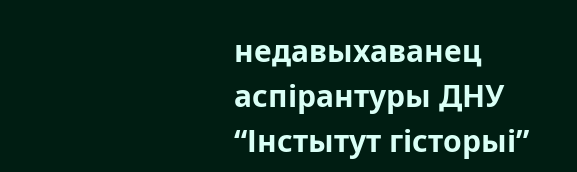недавыхаванец аспірантуры ДНУ “Інстытут гісторыі”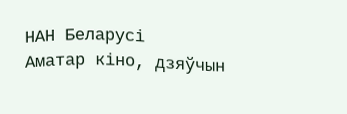НАН Беларусі
Аматар кіно, дзяўчын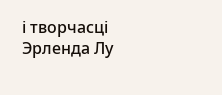і творчасці Эрленда Лу